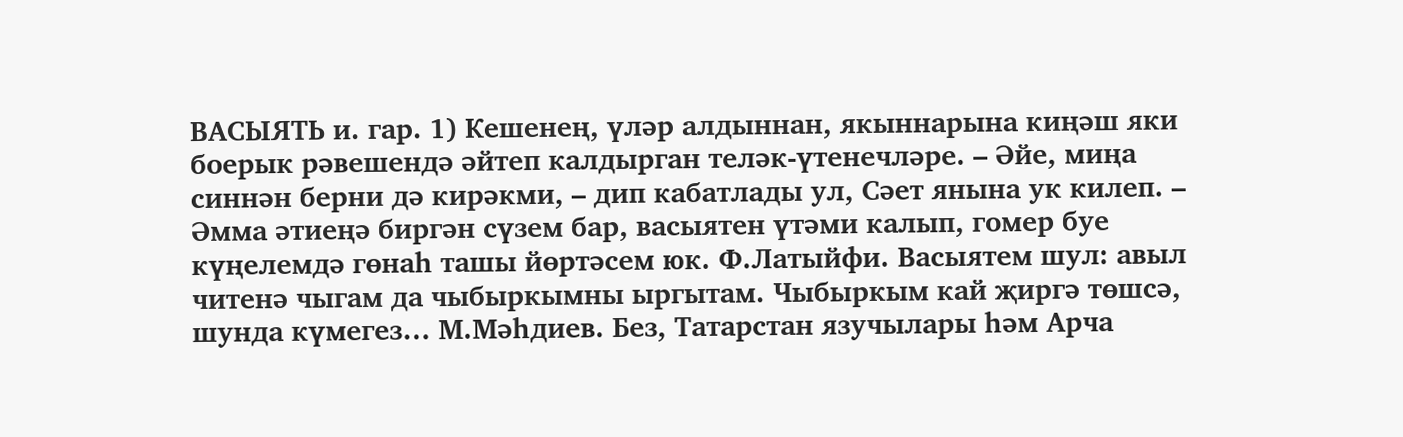ВАСЫЯТЬ и. гар. 1) Кешенең, үләр алдыннан, якыннарына киңәш яки боерык рәвешендә әйтеп калдырган теләк-үтенечләре. – Әйе, миңа синнән берни дә кирәкми, – дип кабатлады ул, Сәет янына ук килеп. – Әмма әтиеңә биргән сүзем бар, васыятен үтәми калып, гомер буе күңелемдә гөнаһ ташы йөртәсем юк. Ф.Латыйфи. Васыятем шул: авыл читенә чыгам да чыбыркымны ыргытам. Чыбыркым кай җиргә төшсә, шунда күмегез… М.Мәһдиев. Без, Татарстан язучылары һәм Арча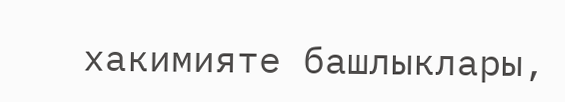хакимияте башлыклары,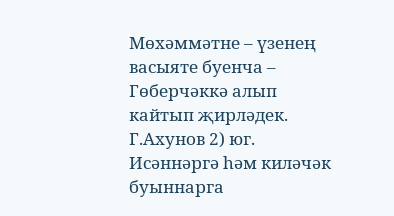Мөхәммәтне – үзенең васыяте буенча – Гөберчәккә алып кайтып җирләдек. Г.Ахунов 2) юг. Исәннәргә һәм киләчәк буыннарга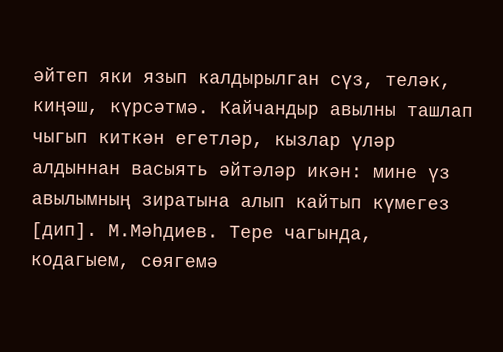әйтеп яки язып калдырылган сүз, теләк, киңәш, күрсәтмә. Кайчандыр авылны ташлап чыгып киткән егетләр, кызлар үләр алдыннан васыять әйтәләр икән: мине үз авылымның зиратына алып кайтып күмегез [дип]. М.Мәһдиев. Тере чагында, кодагыем, сөягемә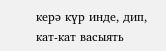керә күр инде, дип, кат-кат васыять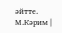әйтте. М.Кәрим |